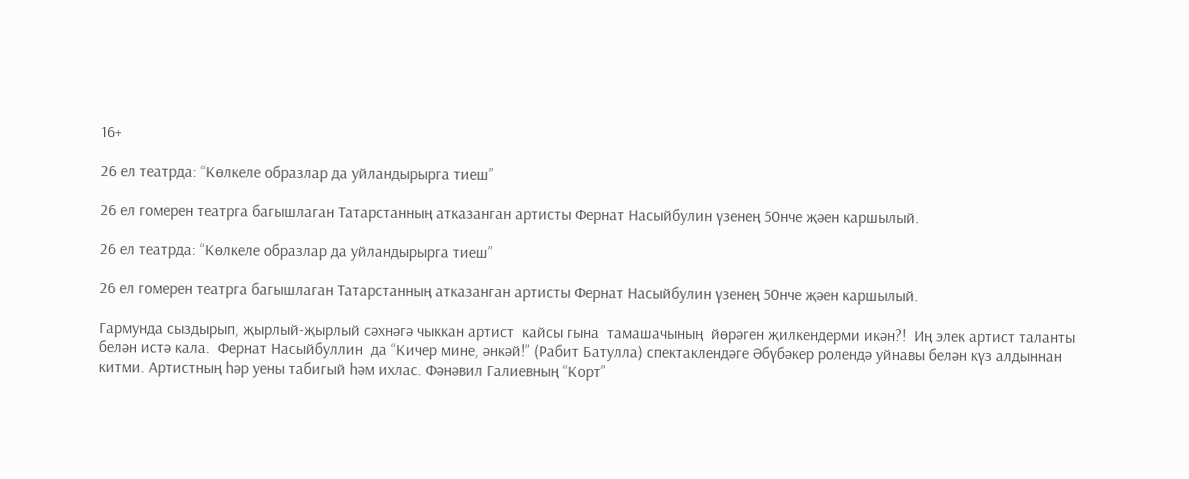16+

26 ел театрда: “Көлкеле образлар да уйландырырга тиеш”

26 ел гомерен театрга багышлаган Татарстанның атказанган артисты Фернат Насыйбулин үзенең 50нче җәен каршылый.

26 ел театрда: “Көлкеле образлар да уйландырырга тиеш”

26 ел гомерен театрга багышлаган Татарстанның атказанган артисты Фернат Насыйбулин үзенең 50нче җәен каршылый.

Гармунда сыздырып, җырлый-җырлый сәхнәгә чыккан артист  кайсы гына  тамашачының  йөрәген җилкендерми икән?!  Иң элек артист таланты белән истә кала.  Фернат Насыйбуллин  да “Кичер мине, әнкәй!” (Рабит Батулла) спектаклендәге Әбүбәкер ролендә уйнавы белән күз алдыннан китми. Артистның һәр уены табигый һәм ихлас. Фәнәвил Галиевның “Корт”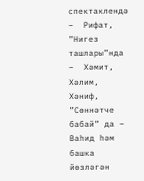спектаклендә –  Рифат, ”Нигез ташлары”нда –  Хәмит, Хәлим, Хәниф, ”Сөннәтче бабай” да – Ваһид һәм башка йөзләгән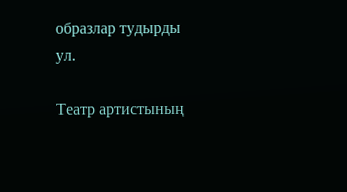образлар тудырды ул.

Театр артистының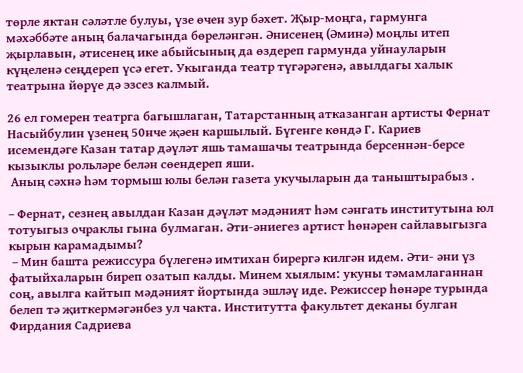төрле яктан сәләтле булуы, үзе өчен зур бәхет. Җыр-моңга, гармунга мәхәббәте аның балачагында бөреләнгән. Әнисенең (Әминә) моңлы итеп җырлавын, әтисенең ике абыйсының да өздереп гармунда уйнауларын күңеленә сеңдереп үсә егет. Укыганда театр түгәрәгенә, авылдагы халык театрына йөрүе дә эзсез калмый.

26 ел гомерен театрга багышлаган, Татарстанның атказанган артисты Фернат Насыйбулин үзенең 50нче җәен каршылый. Бүгенге көндә Г. Кариев исемендәге Казан татар дәүләт яшь тамашачы театрында берсеннән-берсе кызыклы рольләре белән сөендереп яши.
 Аның сәхнә һәм тормыш юлы белән газета укучыларын да таныштырабыз .

– Фернат, сезнең авылдан Казан дәүләт мәдәният һәм сәнгать институтына юл тотуыгыз очраклы гына булмаган. Әти-әниегез артист һөнәрен сайлавыгызга кырын карамадымы?
 – Мин башта режиссура бүлегенә имтихан бирергә килгән идем. Әти- әни үз фатыйхаларын биреп озатып калды. Минем хыялым: укуны тәмамлаганнан соң, авылга кайтып мәдәният йортында эшләү иде. Режиссер һөнәре турында белеп тә җиткермәгәнбез ул чакта. Институтта факультет деканы булган Фирдания Садриева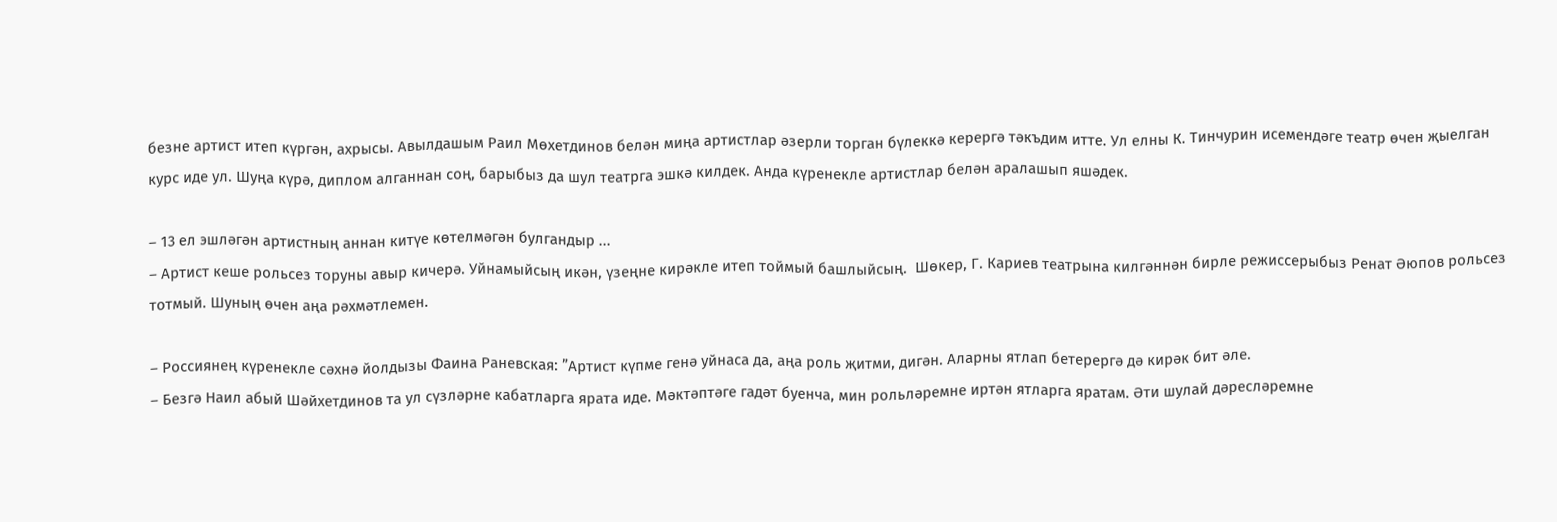безне артист итеп күргән, ахрысы. Авылдашым Раил Мөхетдинов белән миңа артистлар әзерли торган бүлеккә керергә тәкъдим итте. Ул елны К. Тинчурин исемендәге театр өчен җыелган курс иде ул. Шуңа күрә, диплом алганнан соң, барыбыз да шул театрга эшкә килдек. Анда күренекле артистлар белән аралашып яшәдек.

– 13 ел эшләгән артистның аннан китүе көтелмәгән булгандыр ...
– Артист кеше рольсез торуны авыр кичерә. Уйнамыйсың икән, үзеңне кирәкле итеп тоймый башлыйсың.  Шөкер, Г. Кариев театрына килгәннән бирле режиссерыбыз Ренат Әюпов рольсез тотмый. Шуның өчен аңа рәхмәтлемен.

– Россиянең күренекле сәхнә йолдызы Фаина Раневская: ”Артист күпме генә уйнаса да, аңа роль җитми, дигән. Аларны ятлап бетерергә дә кирәк бит әле.
– Безгә Наил абый Шәйхетдинов та ул сүзләрне кабатларга ярата иде. Мәктәптәге гадәт буенча, мин рольләремне иртән ятларга яратам. Әти шулай дәресләремне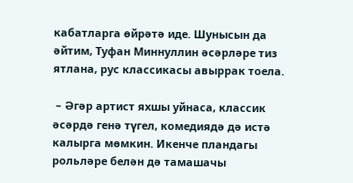кабатларга өйрәтә иде. Шунысын да әйтим, Туфан Миннуллин әсәрләре тиз ятлана, рус классикасы авыррак тоела.

 – Әгәр артист яхшы уйнаса, классик әсәрдә генә түгел, комедиядә дә истә калырга мөмкин. Икенче пландагы рольләре белән дә тамашачы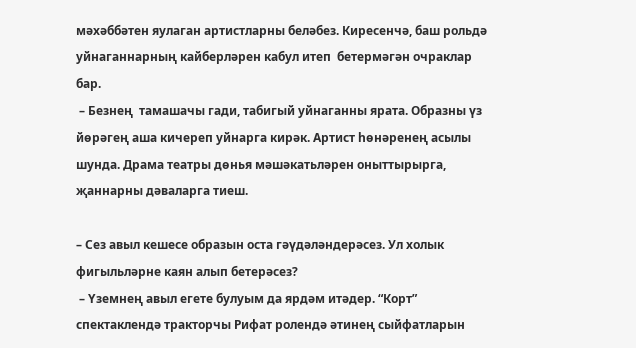мәхәббәтен яулаган артистларны беләбез. Киресенчә, баш рольдә уйнаганнарның кайберләрен кабул итеп  бетермәгән очраклар бар.
 – Безнең  тамашачы гади, табигый уйнаганны ярата. Образны үз йөрәгең аша кичереп уйнарга кирәк. Артист һөнәренең асылы шунда. Драма театры дөнья мәшәкатьләрен оныттырырга, җаннарны дәваларга тиеш.

– Сез авыл кешесе образын оста гәүдәләндерәсез. Ул холык фигыльләрне каян алып бетерәсез?
 – Үземнең авыл егете булуым да ярдәм итәдер. “Корт” спектаклендә тракторчы Рифат ролендә әтинең сыйфатларын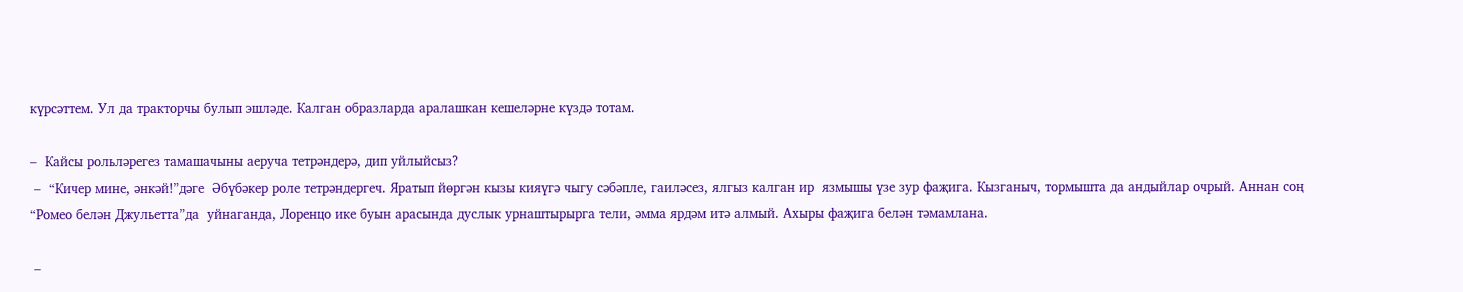күрсәттем. Ул да тракторчы булып эшләде. Калган образларда аралашкан кешеләрне күздә тотам.

–  Кайсы рольләрегез тамашачыны аеруча тетрәндерә, дип уйлыйсыз?
 –  “Кичер мине, әнкәй!”дәге  Әбүбәкер роле тетрәндергеч. Яратып йөргән кызы кияүгә чыгу сәбәпле, гаиләсез, ялгыз калган ир  язмышы үзе зур фаҗига. Кызганыч, тормышта да андыйлар очрый. Аннан соң “Ромео белән Джульетта”да  уйнаганда, Лоренцо ике буын арасында дуслык урнаштырырга тели, әмма ярдәм итә алмый. Ахыры фаҗига белән тәмамлана.

 –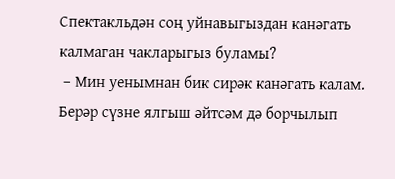Спектакльдән соң уйнавыгыздан канәгать калмаган чакларыгыз буламы?
 – Мин уенымнан бик сирәк канәгать калам. Берәр сүзне ялгыш әйтсәм дә борчылып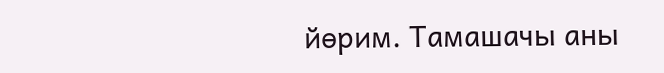йөрим. Тамашачы аны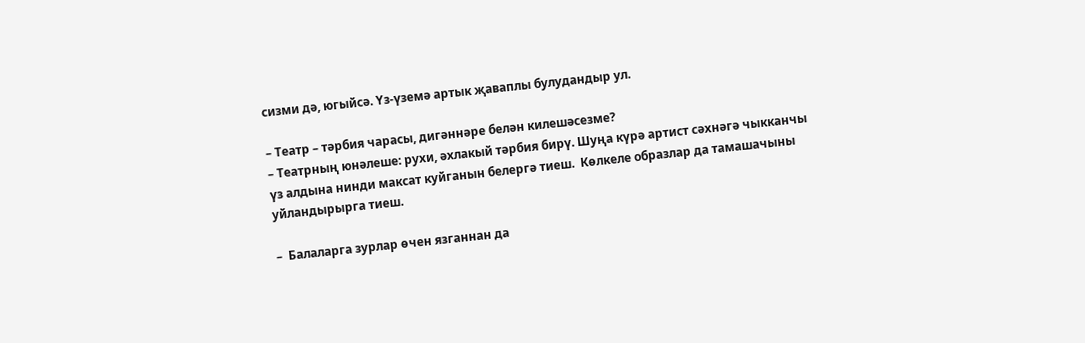сизми дә, югыйсә. Үз-үземә артык җаваплы булудандыр ул.

– Театр – тәрбия чарасы, дигәннәре белән килешәсезме?
– Театрның юнәлеше: рухи, әхлакый тәрбия бирү. Шуңа күрә артист сәхнәгә чыкканчы үз алдына нинди максат куйганын белергә тиеш.  Көлкеле образлар да тамашачыны уйландырырга тиеш.

–  Балаларга зурлар өчен язганнан да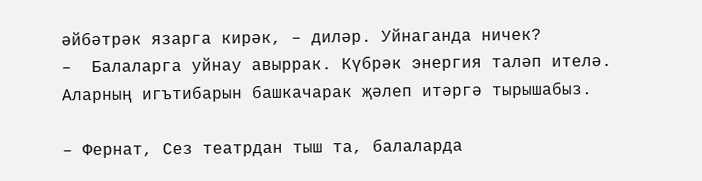әйбәтрәк язарга кирәк, – диләр. Уйнаганда ничек?
–  Балаларга уйнау авыррак. Күбрәк энергия таләп ителә. Аларның игътибарын башкачарак җәлеп итәргә тырышабыз.

– Фернат, Сез театрдан тыш та, балаларда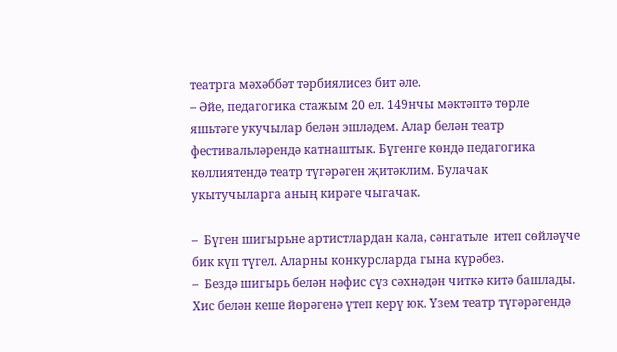театрга мәхәббәт тәрбиялисез бит әле.
– Әйе, педагогика стажым 20 ел. 149нчы мәктәптә төрле яшьтәге укучылар белән эшләдем. Алар белән театр фестивальләрендә катнаштык. Бүгенге көндә педагогика көллиятендә театр түгәрәген җитәклим. Булачак укытучыларга аның кирәге чыгачак.

–  Бүген шигырьне артистлардан кала, сәнгатьле  итеп сөйләүче бик күп түгел. Аларны конкурсларда гына күрәбез.
–  Бездә шигырь белән нәфис сүз сәхнәдән читкә китә башлады. Хис белән кеше йөрәгенә үтеп керү юк. Үзем театр түгәрәгендә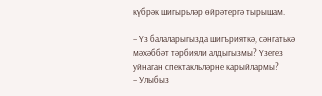күбрәк шигырьләр өйрәтергә тырышам.

– Үз балаларыгызда шигърияткә, сәнгатькә мәхәббәт тәрбияли алдыгызмы? Үзегез уйнаган спектакльләрне карыйлармы?
– Улыбыз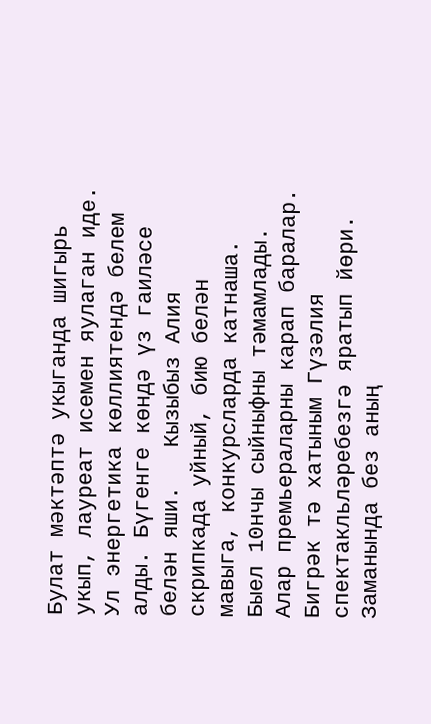Булат мәктәптә укыганда шигырь укып, лауреат исемен яулаган иде. Ул энергетика көллиятендә белем алды. Бүгенге көндә үз гаиләсе белән яши.   Кызыбыз Алия скрипкада уйный, бию белән мавыга, конкурсларда катнаша. Быел 10нчы сыйныфны тәмамлады. Алар премьераларны карап баралар. Бигрәк тә хатыным Гүзәлия спектакльләребезгә яратып йөри.  Заманында без аның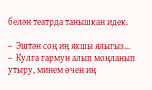белән театрда танышкан идек.

–  Эштән соң иң яхшы ялыгыз...
–  Кулга гармун алып моңланып утыру, минем өчен иң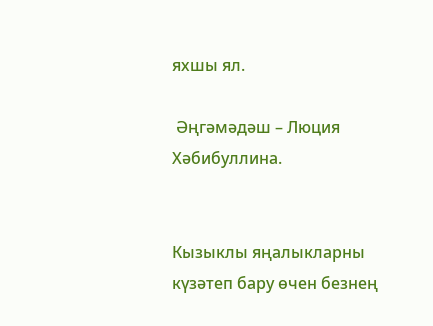яхшы ял.

 Әңгәмәдәш – Люция  Хәбибуллина.


Кызыклы яңалыкларны күзәтеп бару өчен безнең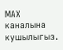МАХ каналына кушылыгыз.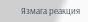Язмага реакция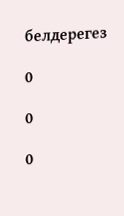белдерегез

0

0

0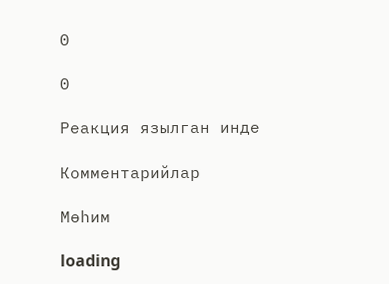0

0

Реакция язылган инде

Комментарийлар

Мөһим

loading